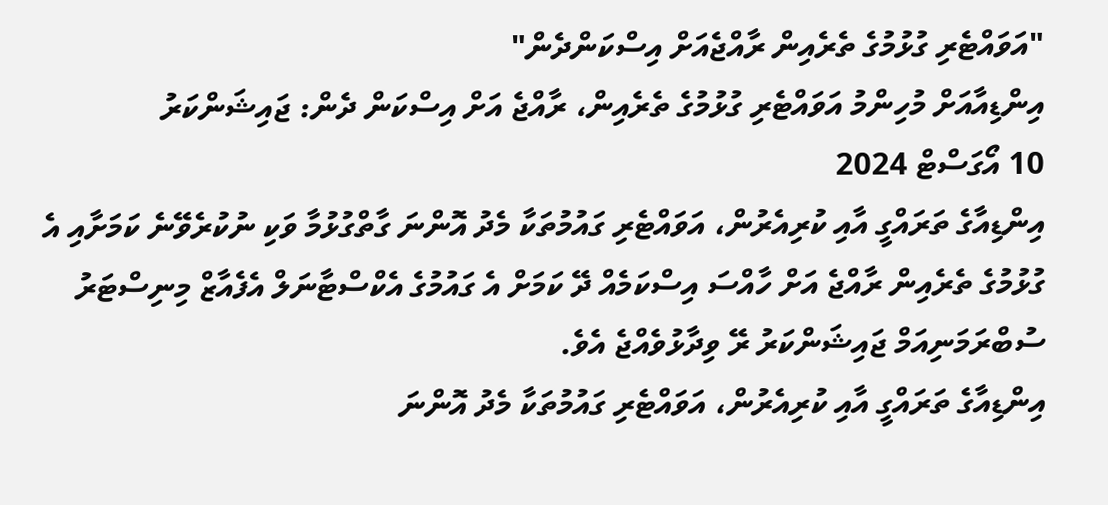"އަވައްޓެރި ގުޅުމުގެ ތެރެއިން ރާއްޖެއަށް އިސްކަންދެން"
އިންޑިއާއަށް މުހިންމު އަވައްޓެރި ގުޅުމުގެ ތެރެއިން، ރާއްޖެ އަށް އިސްކަން ދެން: ޖައިޝަންކަރު
10 އޯގަސްޓް 2024
އިންޑިއާގެ ތަރައްގީ އާއި ކުރިއެރުން، އަވައްޓެރި ގައުމުތަކާ މެދު އޮންނަ ގާތްގުޅުމާ ވަކި ނުކުރެވޭނެ ކަމަށާއި އެ ގުޅުމުގެ ތެރެއިން ރާއްޖެ އަށް ހާއްސަ އިސްކަމެއް ދޭ ކަމަށް އެ ގައުމުގެ އެކްސްޓާނަލް އެފެއާޒް މިނިސްޓަރު ސުބްރަމަނިއަމް ޖައިޝަންކަރު ރޭ ވިދާޅުވެއްޖެ އެވެ.
އިންޑިއާގެ ތަރައްގީ އާއި ކުރިއެރުން، އަވައްޓެރި ގައުމުތަކާ މެދު އޮންނަ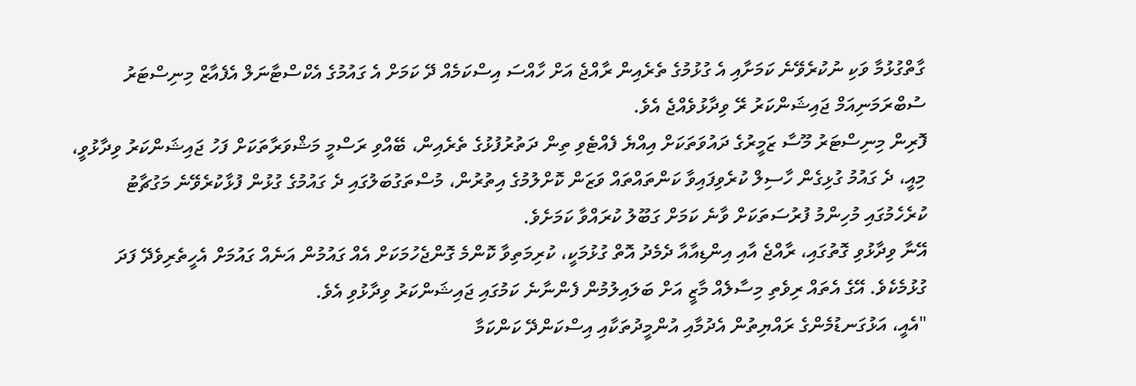ގާތްގުޅުމާ ވަކި ނުކުރެވޭނެ ކަމަށާއި އެ ގުޅުމުގެ ތެރެއިން ރާއްޖެ އަށް ހާއްސަ އިސްކަމެއް ދޭ ކަމަށް އެ ގައުމުގެ އެކްސްޓާނަލް އެފެއާޒް މިނިސްޓަރު ސުބްރަމަނިއަމް ޖައިޝަންކަރު ރޭ ވިދާޅުވެއްޖެ އެވެ.
ފޮރިން މިނިސްޓަރު މޫސާ ޒަމީރުގެ ދައުވަތަކަށް އިއްޔެ ފެއްޓެވި ތިން ދަތުރުފުޅުގެ ތެރެއިން، ބޭއްވި ރަސްމީ މަޝްވަރާތަކަށް ފަހު ޖައިޝަންކަރު ވިދާޅުވީ، މިއީ، ދެ ގައުމު ގުޅިގެން ހާސިލް ކުރެވިފައިވާ ކަންތައްތައް ވަޒަން ކޮށްލުމުގެ އިތުރުން، މުސްތަގުބަލުގައި ދެ ގައުމުގެ ގުޅުން ފުޅާކުރެވޭނެ މަގުޗާޓު ކުރެހެމުގައި މުހިންމު ފުރުސަތަކަށް ވާނެ ކަމަށް ގަބޫލު ކުރައްވާ ކަމަށެވެ.
އޭނާ ވިދާޅުވި ގޮތުގައި، ރާއްޖެ އާއި އިންޑިއާއާ ދެމެދު އޮތް ގުޅުމަކީ، ކުރިމަތިވާ ކޮންމެ ގޮންޖެހުމަކަށް އެއް ގައުމުން އަނެއް ގައުމަށް އެހީތެރިވެދޭ ފަދަ ގުޅުމެކެވެ. އޭގެ އެތައް ރިވެތި މިސާލެއް މާޒީ އަށް ބަލައިލުމުން ފެންނާނެ ކަމުގައި ޖައިޝަންކަރު ވިދާޅުވި އެވެ.
"އެއީ، އަޅުގަނޑުމެންގެ ރައްޔިތުން އެދުމާއި އުންމީދުތަކާއި އިސްކަންދޭ ކަންކަމާ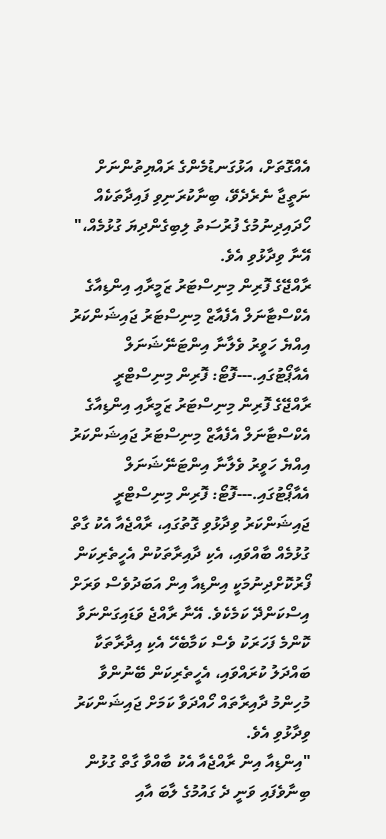އެއްގޮތަށް، އަޅުގަނޑުމެންގެ ރައްޔިތުންނަށް ނަތީޖާ ނެރެދެވޭ، ބިނާކުރަނިވި ފައިދާތަކެއް ހޯދައިދިނުމުގެ ފުރުސަތު ލިބިގެންދިޔަ ގުޅުމެއް،" އޭނާ ވިދާޅުވި އެވެ.
ރާއްޖޭގެ ފޮރިން މިނިސްޓަރު ޒަމީރާއި އިންޑިއާގެ އެކްސްޓާނަލް އެފެއާޒް މިނިސްޓަރު ޖައިޝަންކަރު އިއްޔެ ހަވީރު ވެލާނާ އިންޓަނޭޝަނަލް އެއާޕޯޓުގައި.---ފޮޓޯ: ފޮރިން މިނިސްޓްރީ
ރާއްޖޭގެ ފޮރިން މިނިސްޓަރު ޒަމީރާއި އިންޑިއާގެ އެކްސްޓާނަލް އެފެއާޒް މިނިސްޓަރު ޖައިޝަންކަރު އިއްޔެ ހަވީރު ވެލާނާ އިންޓަނޭޝަނަލް އެއާޕޯޓުގައި.---ފޮޓޯ: ފޮރިން މިނިސްޓްރީ
ޖައިޝަންކަރު ވިދާޅުވި ގޮތުގައި، ރާއްޖެއާ އެކު ގާތް ގުޅުމެއް ބާއްވައި، އެކި ދާއިރާތަކުން އެހީތެރިކަން ފޯރުކޮށްދިނުމަކީ އިންޑިއާ އިން އަބަދުވެސް ވަރަށް އިސްކަންދޭ ކަމެކެވެ. އޭނާ ރާއްޖެ ވަޑައިގަންނަވާ ކޮންމެ ފަހަރަކު ވެސް ކަމާބެހޭ އެކި އިދާރާތަކާ ބައްދަލު ކުރައްވައި، އެހީތެރިކަން ބޭނުންވާ މުހިންމު ދާއިރާތައް ހޯއްދަވާ ކަމަށް ޖައިޝަންކަރު ވިދާޅުވި އެވެ.
"އިންޑިއާ އިން ރާއްޖެއާ އެކު ބާއްވާ ގާތް ގުޅުން ބިނާވެފައި ވަނީ ދެ ގައުމުގެ ލާބަ އާއި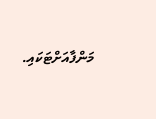މަންފާއަށްޓަކައި.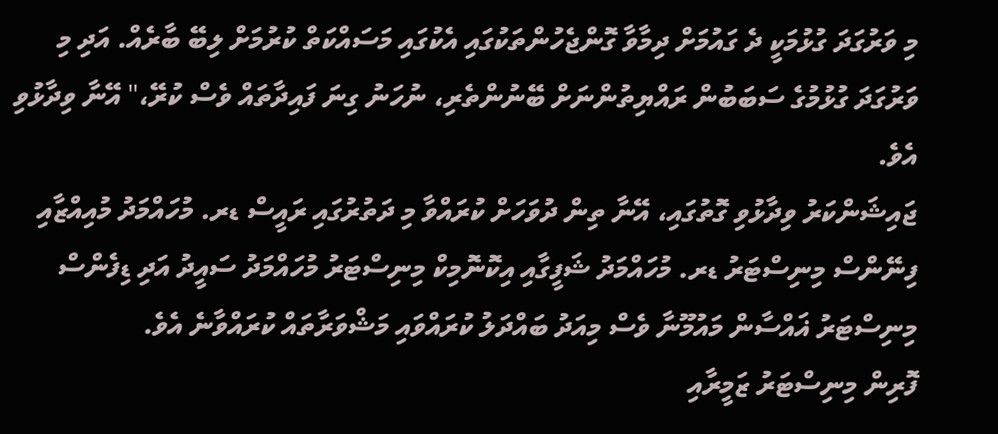މި ވަރުގަދަ ގުޅުމަކީ ދެ ގައުމަށް ދިމާވާ ގޮންޖެހުންތަކުގައި އެކުގައި މަސައްކަތް ކުރުމަށް ލިބޭ ބާރެއް. އަދި މި ވަރުގަދަ ގުޅުމުގެ ސަބަބުން ރައްޔިތުންނަށް ބޭނުންތެރި، ނުހަނު ގިނަ ފައިދާތައް ވެސް ކުރޭ،" އޭނާ ވިދާޅުވި އެވެ.
ޖައިޝަންކަރު ވިދާޅުވި ގޮތުގައި، އޭނާ ތިން ދުވަހަށް ކުރައްވާ މި ދަތުރުގައި ރައީސް ޑރ. މުހައްމަދު މުއިއްޒާއި ފިނޭންސް މިނިސްޓަރު ޑރ. މުހައްމަދު ޝަފީގާއި އިކޮނޮމިކް މިނިސްޓަރު މުހައްމަދު ސައީދު އަދި ޑިފެންސް މިނިސްޓަރު ޣައްސާން މައުމޫނާ ވެސް މިއަދު ބައްދަލު ކުރައްވައި މަޝްވަރާތައް ކުރައްވާނެ އެވެ.
ފޮރިން މިނިސްޓަރު ޒަމީރާއި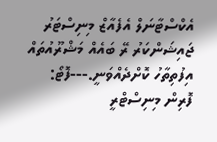އެކްސްޓާނަލް އެފެއާޒް މިނިސްޓަރު ޖައިޝަންކަރު ރޭ ބައެއް މަޝްރޫއުތައް އިފުތިތާހު ކޮށްދެއްވަނީ.---ފޮޓޯ: ފޮރިން މިނިސްޓްރީ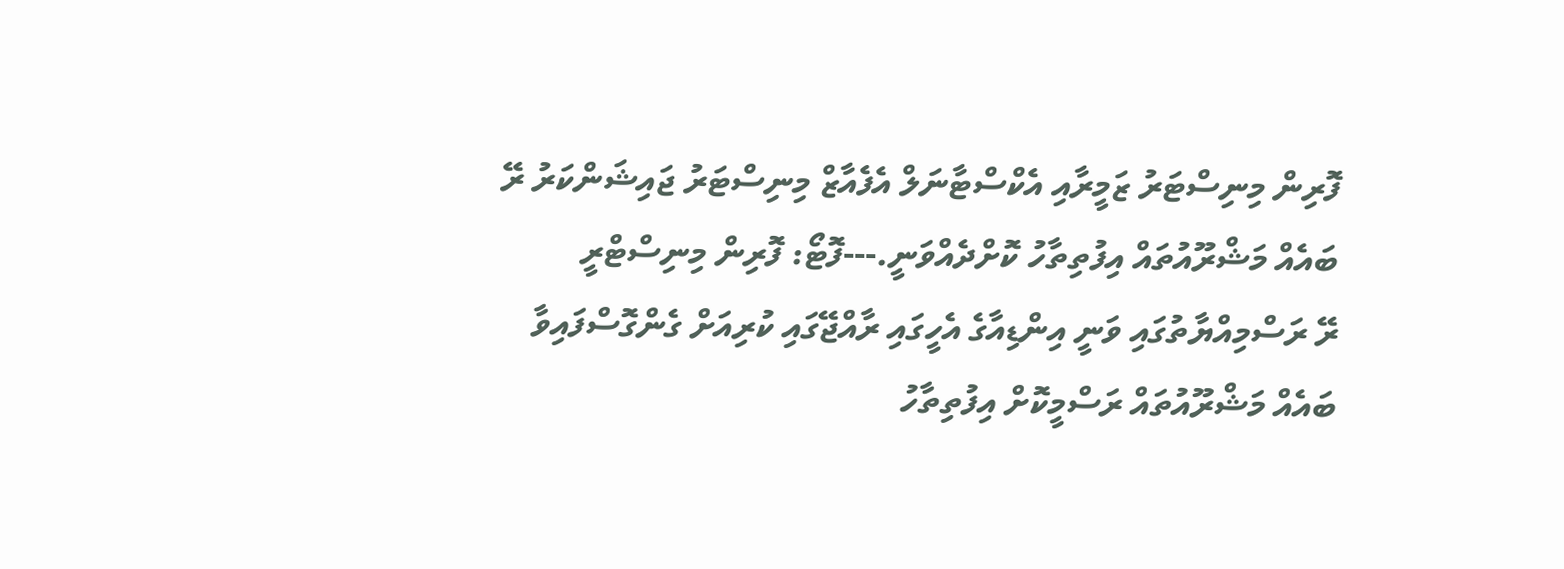ފޮރިން މިނިސްޓަރު ޒަމީރާއި އެކްސްޓާނަލް އެފެއާޒް މިނިސްޓަރު ޖައިޝަންކަރު ރޭ ބައެއް މަޝްރޫއުތައް އިފުތިތާހު ކޮށްދެއްވަނީ.---ފޮޓޯ: ފޮރިން މިނިސްޓްރީ
ރޭ ރަސްމިއްޔާތުގައި ވަނީ އިންޑިއާގެ އެހީގައި ރާއްޖޭގައި ކުރިއަށް ގެންގޮސްފައިވާ ބައެއް މަޝްރޫއުތައް ރަސްމީކޮށް އިފުތިތާހު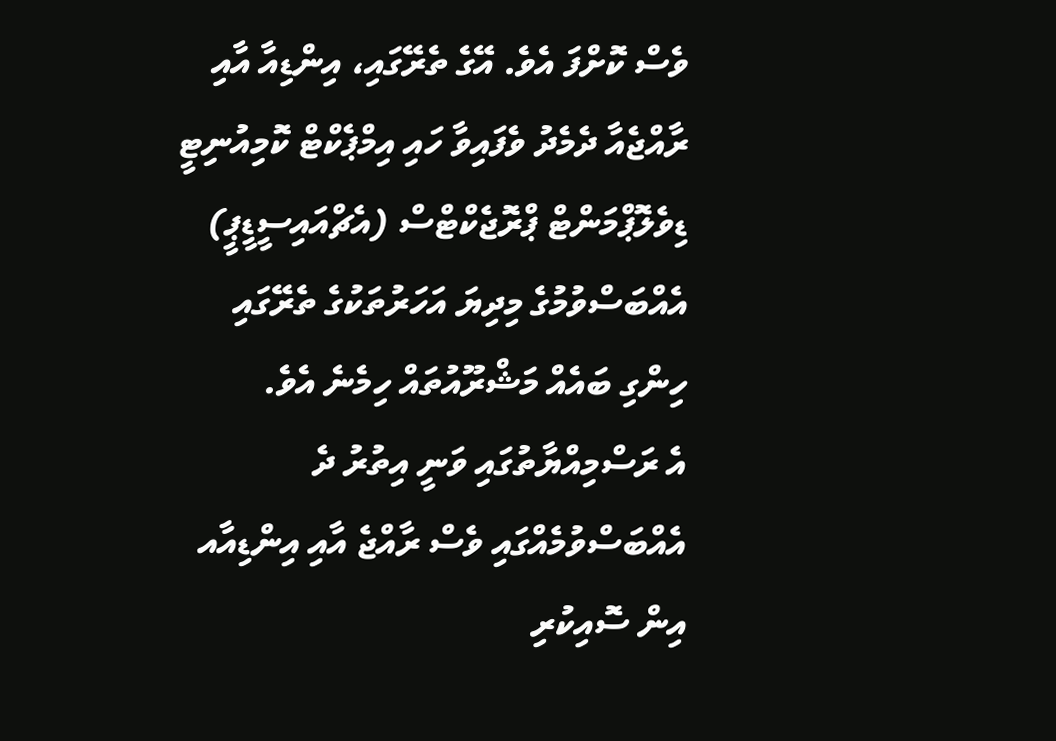ވެސް ކޮށްފަ އެވެ. އޭގެ ތެރޭގައި، އިންޑިއާ އާއި ރާއްޖެއާ ދެމެދު ވެފައިވާ ހައި އިމްޕެކްޓް ކޮމިއުނިޓީ ޑިވެލޮޕްމަންޓް ޕްރޮޖެކްޓްސް (އެޗްއައިސީޑީޕީ) އެއްބަސްވުމުގެ މިދިޔަ އަހަރުތަކުގެ ތެރޭގައި ހިންގި ބައެއް މަޝްރޫއުތައް ހިމެނެ އެވެ.
އެ ރަސްމިއްޔާތުގައި ވަނީ އިތުރު ދެ އެއްބަސްވުމެއްގައި ވެސް ރާއްޖެ އާއި އިންޑިއާއ އިން ސޮއިކުރި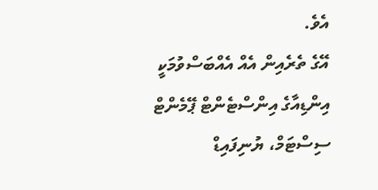އެވެ.
އޭގެ ތެރެއިން އެއް އެއްބަސްވުމަކީ އިންޑިއާގެ އިންސްޓެންޓް ޕޭމެންޓް ސިސްޓަމް، ޔުނިފައިޑް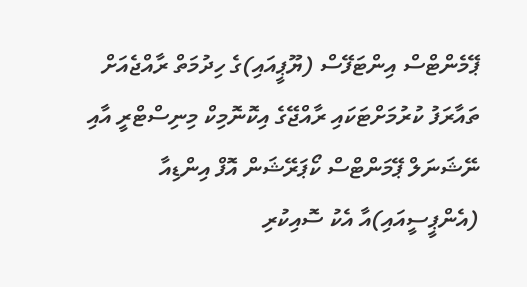ޕޭމެންޓްސް އިންޓަފޭސް (ޔޫޕީއައި)ގެ ހިދުމަތް ރާއްޖެއަށް ތައާރަފު ކުރުމަށްޓަކައި ރާއްޖޭގެ އިކޮނޮމިކް މިނިސްޓްރީ އާއި ނޭޝަނަލް ޕޭމަންޓްސް ކޯޕަރޭޝަން އޮފް އިންޑިއާ (އެންޕީސީއައި)އާ އެކު ސޮއިކުރި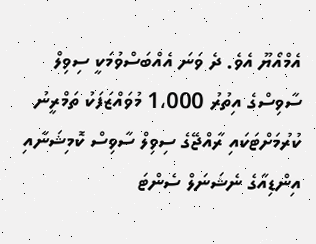އެމްއޯޔޫ އެވެ. ދެ ވަނަ އެއްބަސްވުމަކީ ސިވިލް ސާވިސްގެ އިތުރު 1،000 މުވައްޒަފަކު ތަމްރީނު ކުރުމަށްޓަކައި ރާއްޖޭގެ ސިވިލް ސާވިސް ކޮމިޝަނާއި އިންޑިއާގެ ނެޝަނަލް ސެންޓަ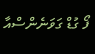ފޯ ގުޑް ގަވަނެންސްއާ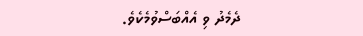ދެމެދު ވި އެއްބަސްވުމެކެވެ.